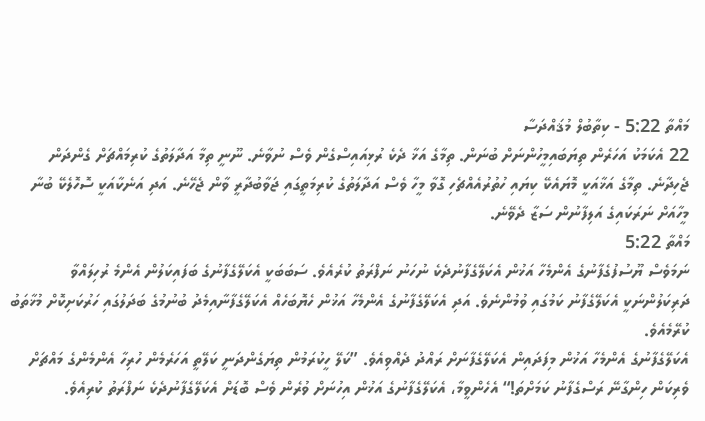މައްތާ 5:22 - ކިތާބުލް މުޤައްދަސާ
22 އެކަމަކު އަހަރެން ތިޔަބައިމީހުންނަށް ބުނަން. ތިމާގެ އަޚާ ދެކެ ރުޅިއައިސްގެން ވެސް ނުވާނެ. ނޫނީ ތިމާ އަދާލަތުގެ ކުރިމައްޗަށް ގެންދަން ޖެހިދާނެ. ތިމާގެ އަޚާއަކީ މޮޔައެކޭ ކިޔައި ހުތުރުއެއްޗެހި ގޮވާ މީހާ ވެސް އަދާލަތުގެ ކުރިމަތީގައި ޖަވާބުދާރީ ވާން ޖެހޭނެ. އަދި އަނެކާއަކީ ސޮހޮލެކޭ ބުނާ މީހާއަށް ނަރަކައިގެ އަލިފާނުން ސަޒާ ދެވޭނެ.
މައްތާ 5:22
ނަމަވެސް ޔޫސުފުގެފާނުގެ އެންމެހާ އަޚުން އެކަލޭގެފާނުދެކެ ނުހަނު ނަފްރަތު ކުރެއެވެ. ސަބަބަކީ އެކަލޭގެފާނުގެ ބަފައިކަލުން އެންމެ ރުހިލައްވާ ދަރިކަލުންނަކީ އެކަލޭގެފާނު ކަމުގައި ވުމުންނެވެ. އަދި އެކަލޭގެފާނުގެ އެންމެހާ އަޚުން ހެޔޮބަހެއް އެކަލޭގެފާނާއިމެދު ބުނުމުގެ ބަދަލުގައި ހަރުކަށިކޮށް މުޚާތަބު ކުރޭމެއެވެ.
އެކަލޭގެފާނުގެ އެންމެހާ އަޚުން މިފަދައިން އެކަލޭގެފާނަށް ރައްދު ދެއްވިއެވެ. ”ކަލޭ ހީކުރަމުން ތިޔަގެންދަނީ ކަލޭތީ އަހަރެމެން ހުރިހާ އެންމެންގެ މައްޗަށް ވެރިކަން ހިންގާނޭ ރަސްގެފާނު ކަމަށްތަ!“ އެހެންވީމާ، އެކަލޭގެފާނުގެ އަޚުން އިހުނަށް ވުރެން ވެސް ބޮޑަށް އެކަލޭގެފާނުދެކެ ނަފްރަތު ކުރިއެވެ.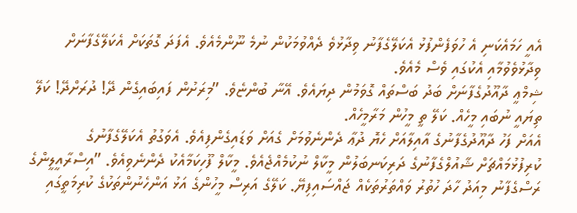އެއީ ހަމައެކަނި އެ ހުވަފެންފުޅު އެކަލޭގެފާނު ވިދާޅުވެ ދެއްވުމަކުން ނުމެ ނޫންމެއެވެ. އެފަދަ ގޮތަކަށް އެކަލޭގެފާނަށް ވިދާޅުވެވުމާއި އެކުގައި ވެސް މެއެވެ.
ޝިމްޢީ ދާއޫދުގެފާނަށް ބަދު ބަސްތައް ގޮވަމުން ދިޔައެވެ. އޭނާ ބުންޏެވެ. ”މިރަށުން ފައިބައިގެން ދޭ! ދުރަށްދޭ! ކަލޭ ތިޔައީ ނުބައި މީހެއް. ކަލޭ ތީ މީހުން މަރާމީހެއް.
އެއަށް ފަހު ދާއޫދުގެފާނުގެ އާއިލާއަށް ހެޔޮ ދުޢާ ދެންނެވުމަށް ގެއަށް ވަޑައިގެންފިއެވެ. އެވަގުތު އެކަލޭގެފާނުގެ ކުރިފުޅުމައްޗަށް ޝާއުލްގެފާނުގެ ދަރިކަނބަލުން މީކާލް ނުކުމެއްޖެއެވެ. މީކާލް ފޫހިކަމާއެކު ދެންނެވިއެވެ. ”އިސްރާއީލީންގެ ރަސްގެފާނު މިއަދު ހާދަ ހުތުރު ވައްތަރުތަކެއް ޖައްސައިފިޔޭ. ކަލޭގެ އަރިސް މީހުންގެ އަޅު އަންހެނުންތަކުގެ ކުރިމަތީގައި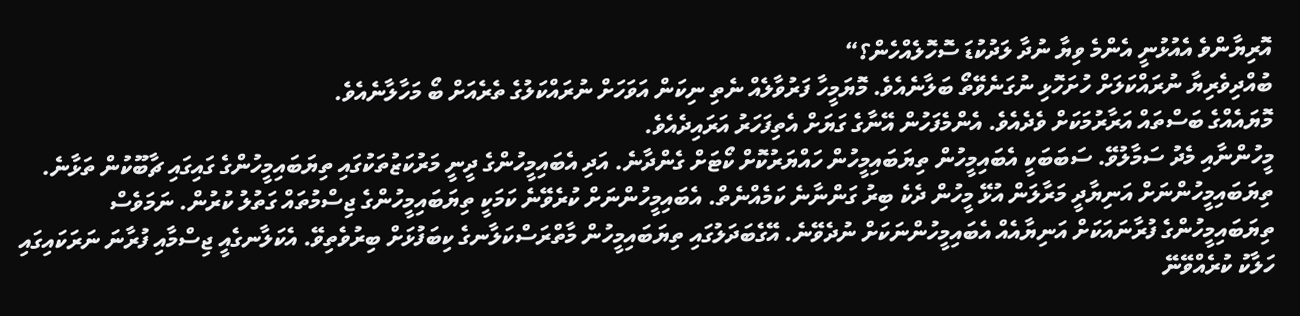އޮރިޔާންވެ އެއުޅުނީ އެންމެ ވިޔާ ނުދާ ލަދުކުޑަ ސޮހޮލެއްހެން؟“
ބުއްދިވެރިޔާ ނުރައްކަލަށް ހުށަހޮޅި ނުގަނެވޭތޯ ބަލާނެއެވެ. މޮޔަމީހާ ފަރުވާލެއް ނެތި ނިކަން އަވަހަށް ނުރައްކަލުގެ ތެރެއަށް ބޯ މަހާލާނެއެވެ.
މޮޔައެއްގެ ބަސްތައް އަރާރުމަކަށް ވެދެއެވެ. އެންމެފަހުން އޭނާގެ ގަޔަށް އެތިފަހަރު އަރައިދެއެވެ.
މީހުންނާއި މެދު ސަމާލުވޭ. ސަބަބަކީ އެބައިމީހުން ތިޔަބައިމީހުން ހައްޔަރުކޮށް ކޯޓަށް ގެންދާނެ. އަދި އެބައިމީހުންގެ ދީނީ މަރުކަޒުތަކުގައި ތިޔަބައިމީހުންގެ ގައިގައި ޗާބޫކުން ތަޅާނެ.
ތިޔަބައިމީހުންނަށް އަނިޔާދީ މަރާލަން އުޅޭ މީހުން ދެކެ ބިރު ގަންނާނެ ކަމެއްނެތް. އެބައިމީހުންނަށް ކުރެވޭނެ ކަމަކީ ތިޔަބައިމީހުންގެ ޖިސްމުތައް ގަތުލު ކުރުން. ނަމަވެސް ތިޔަބައިމީހުންގެ ފުރާނައަކަށް އަނިޔާއެއް އެބައިމީހުންނަކަށް ނުދެވޭނެ. އޭގެބަދަލުގައި ތިޔަބައިމީހުން މާތްރަސްކަލާނގެ ކިބަފުޅަށް ބިރުވެތިވޭ. އެކަލާނގެއީ ޖިސްމާއި ފުރާނަ ނަރަކައިގައި ހަލާކު ކުރެއްވޭނޭ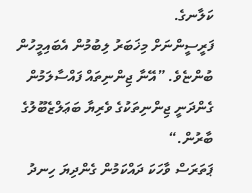ކަލާނގެ.
ފަރީސީންނަށް މިޚަބަރު ލިބުމުން އެބައިމީހުން ބުންޏެވެ. ”އޭނާ ޖިންނިތައް ފައްސާލަމުން ގެންދަނީ ޖިންނިތަކުގެ ވެރިޔާ ބަޢަލްޒެބޫލުގެ ބާރުން.“
ޕަތަރަސް ވާހަކަ ދައްކަމުން ގެންދިޔަ ހިނދު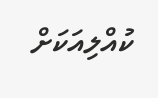ކުއްލިއަކަށް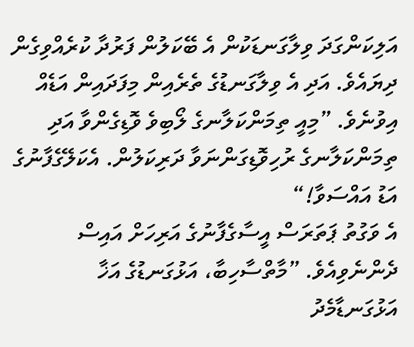އަލިކަންގަދަ ވިލާގަނޑަކުން އެ ބޭކަލުން ފަރުދާ ކުރެއްވިގެން ދިޔައެވެ. އަދި އެ ވިލާގަނޑުގެ ތެރެއިން މިފަދައިން އަޑެއް އިވުނެވެ. ”މިއީ ތިމަންކަލާނގެ ލޯބިވެ ވޮޑިގެންވާ އަދި ތިމަންކަލާނގެ ރުހިވޮޑިގަންނަވާ ދަރިކަލުން. އެކަލޭގެފާނުގެ އަޑު އައްސަވާ!“
އެ ވަގުތު ޕަތަރަސް އީސާގެފާނުގެ އަރިހަށް އައިސް ދެންނެވިއެވެ. ”މާތްސާހިބާ، އަޅުގަނޑުގެ އަޚާ އަޅުގަނޑާމެދު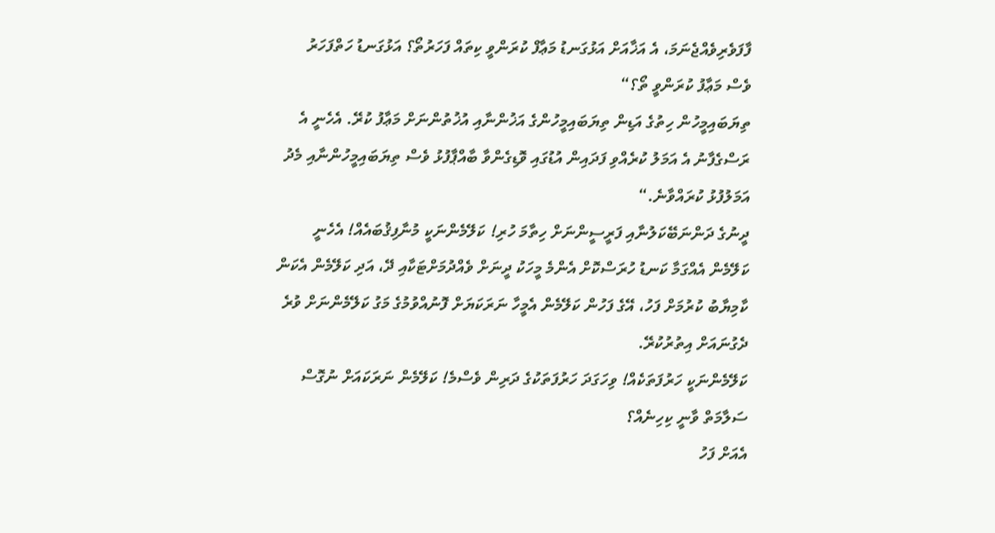ފާފަވެރިވެއްޖެނަމަ، އެ އަޚާއަށް އަޅުގަނޑު މަޢާފް ކުރަންވީ ކިތައް ފަހަރުތޯ؟ އަޅުގަނޑު ހަތްފަހަރު ވެސް މަޢާފު ކުރަންވީ ތޯ؟“
ތިޔަބައިމީހުން ހިތުގެ އަޑިން ތިޔަބައިމީހުންގެ އަޚުންނާއި އުޚުތުންނަށް މަޢާފު ކުރޭ. އެހެނީ އެ ރަސްގެފާނު އެ އަމަލު ކުރެއްވި ފަދައިން އުޑުގައި ވޮޑިގެންވާ ބާއްޕާފުޅު ވެސް ތިޔަބައިމީހުންނާއި މެދު އަމަލުފުޅު ކުރައްވާނެ.“
ދީނުގެ ދަންނަބޭކަލުނާއި ފަރީސީންނަށް ހިތާމަ ހުރި! ކަލޭމެންނަކީ މުނާފިޤުބައެއް! އެހެނީ ކަލޭމެން އެއްގަމާ ކަނޑު ހުރަސްކޮށް އެންމެ މީހަކު ދީނަށް ވެއްދުމަށްޓަކާއި ދޭ، އަދި ކަލޭމެން އެކަން ކާމިޔާބު ކުރުމަށް ފަހު، އޭގެ ފަހުން ކަލޭމެން އެމީހާ ނަރަކަޔަށް ފޮނުއްވުމުގެ މަގު ކަލޭމެންނަށް ވުރެ ދެގުނައަށް އިތުރުކުރޭ.
ކަލޭމެންނަކީ ހަރުފަތަކެއް! ވިހަގަދަ ހަރުފަތަކުގެ ދަރިން ވެސްމެ! ކަލޭމެން ނަރަކައަށް ނުގޮސް ސަލާމަތް ވާނީ ކިހިނެއް؟
އެއަށް ފަހު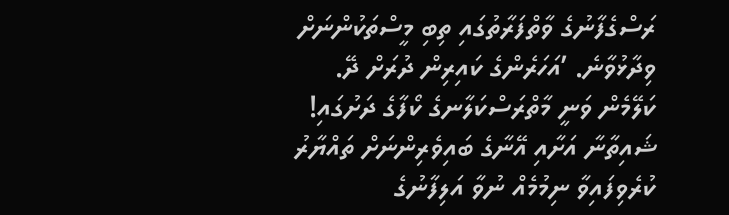ރަސްގެފާނުގެ ވާތްފަރާތުގައި ތިބި މީސްތަކުންނަށް ވިދާޅުވާނެ. ’އަހަރެންގެ ކައިރިން ދުރަށް ދޭ. ކަލޭމެން ވަނީ މާތްރަސްކަލާނގެ ކޯފާގެ ދަށުގައި! ޝައިތާނާ އަށާއި އޭނާގެ ބައިވެރިންނަށް ތައްޔާރު ކުރެވިފައިވާ ނިމުމެއް ނުވާ އަލިފާނުގެ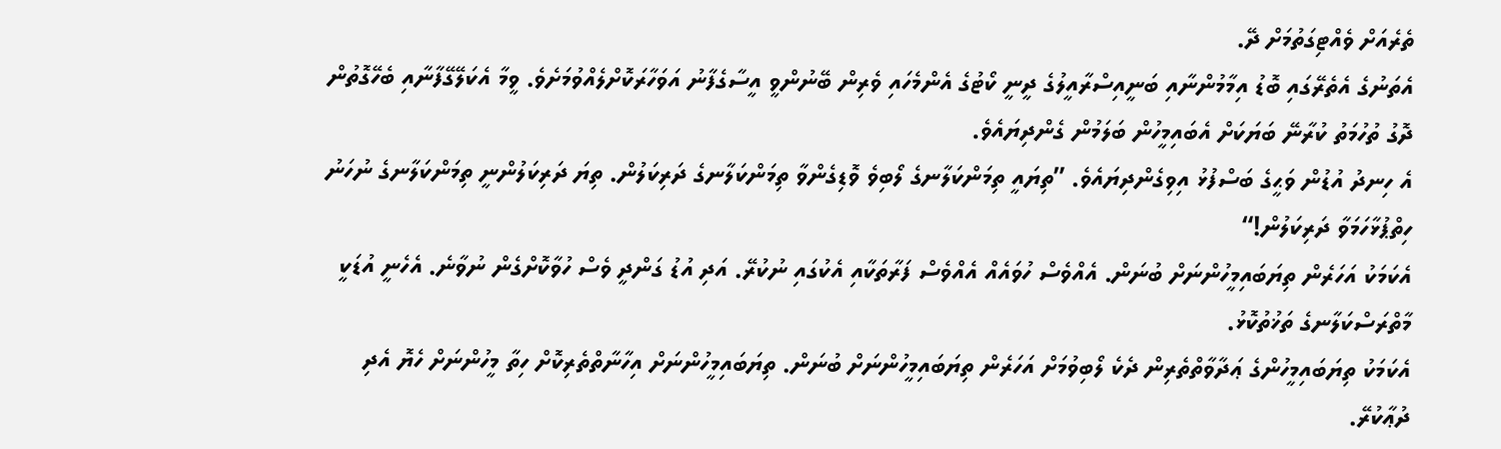ތެރެއަށް ވެއްޓިގަތުމަށް ދޭ.
އެތަނުގެ އެތެރޭގައި ބޮޑު އިމާމުންނާއި ބަނީއިސްރާއީލުގެ ދީނީ ކޯޓުގެ އެންމެހައި ވެރިން ބޭނުންވީ އީސާގެފާނު އަވަހާރަކޮށްލެއްވުމަށެވެ. ވީމާ އެކަލޭގޭފާނާއި ބެހޭގޮތުން ދޮގު ތުހުމަތު ކުރާނޭ ބަޔަކަށް އެބައިމީހުން ބަލަމުން ގެންދިޔައެވެ.
އެ ހިނދު އުޑުން ވަޙީގެ ބަސްފުޅު އިވިގެންދިޔައެވެ. ”ތިޔައީ ތިމަންކަލާނގެ ލޯބިވެ ވޮޑިގެންވާ ތިމަންކަލާނގެ ދަރިކަލުން. ތިޔަ ދަރިކަލުންނީ ތިމަންކަލާނގެ ނުހަނު ހިތްޕުޅާހަމަވާ ދަރިކަލުން!“
އެކަމަކު އަހަރެން ތިޔަބައިމީހުންނަށް ބުނަން. އެއްވެސް ހުވައެއް އެއްވެސް ފަރާތަކާއި އެކުގައި ނުކުރޭ. އަދި އުޑު ގަންދީ ވެސް ހުވާކޮށްގެން ނުވާނެ. އެހެނީ އުޑަކީ މާތްރަސްކަލާނގެ ތަޚުތުކޮޅު.
އެކަމަކު ތިޔަބައިމީހުންގެ ޢަދާވާތްތެރިން ދެކެ ލޯބިވުމަށް އަހަރެން ތިޔަބައިމީހުންނަށް ބުނަން. ތިޔަބައިމީހުންނަށް އިހާނާތްތެރިކޮށް ހިތާ މީހުންނަށް ހެޔޮ އެދި ދުޢާކުރޭ.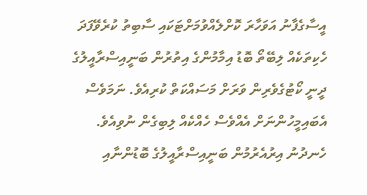އީސާގެފާނު އަވަހާރަ ކޮށްލެއްވުމަށްޓަކައި ސާބިތު ކުރެވޭފަދަ ހެކިތަކެއް ލިބޭތޯ ބޮޑު އިމާމުންގެ އިތުރުން ބަނީއިސްރާއީލުގެ ދީނީ ކޯޓުގެވެރިން ވަރަށް މަސައްކަތް ކުރިއެވެ. ނަމަވެސް އެބައިމީހުންނަށް އެއްވެސް ހެއްކެއް ލިބިގެން ނުވިއެވެ.
ހެނދުނު އިރުއެރުމުން ބަނީއިސްރާއީލުގެ ބޮޑުންނާއި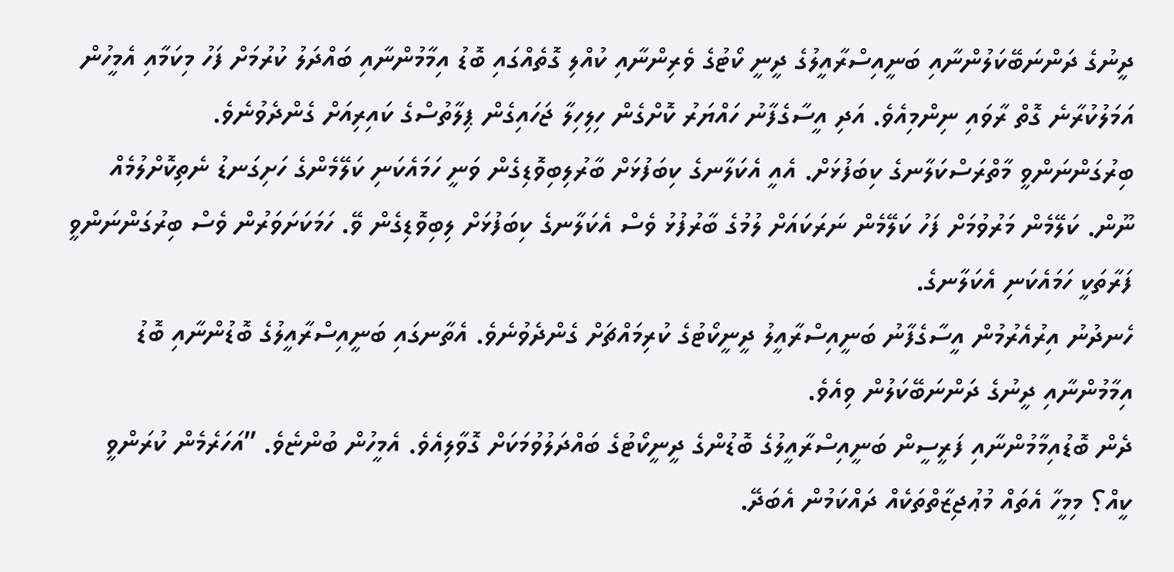ދީނުގެ ދަންނަބޭކަލުންނާއި ބަނީއިސްރާއީލުގެ ދީނީ ކޯޓުގެ ވެރިންނާއި ކުއްލި ގޮތެއްގައި ބޮޑު އިމާމުންނާއި ބައްދަލު ކުރުމަށް ފަހު މިކަމާއި އެމީހުން އަމަލުކުރާނެ ގޮތް ރާވައި ނިންމިއެވެ. އަދި އީސާގެފާނު ހައްޔަރު ކޮށްގެން ހިލިހިލާ ޖަހައިގެން ޕިލާތުސްގެ ކައިރިއަށް ގެންދެވުނެވެ.
ބިރުގަންނަންވީ މާތްރަސްކަލާނގެ ކިބަފުޅަށް. އެއީ އެކަލާނގެ ކިބަފުޅަށް ބާރުލިބިވޮޑިގެން ވަނީ ހަމައެކަނި ކަލޭމެންގެ ހަށިގަނޑު ނެތިކޮށްލުމެއް ނޫން. ކަލޭމެން މަރުވުމަށް ފަހު ކަލޭމެން ނަރަކައަށް ލުމުގެ ބާރުފުޅު ވެސް އެކަލާނގެ ކިބަފުޅަށް ލިބިވޮޑިގެން ވޭ. ހަމަކަށަވަރުން ވެސް ބިރުގަންނަންވީ ފަރާތަކީ ހަމައެކަނި އެކަލާނގެ.
ހެނދުނު އިރުއެރުމުން އީސާގެފާނު ބަނީއިސްރާއީލު ދީނީކޯޓުގެ ކުރިމައްޗަށް ގެންދެވުނެވެ. އެތާނގައި ބަނީއިސްރާއީލުގެ ބޮޑުންނާއި ބޮޑު އިމާމުންނާއި ދީނުގެ ދަންނަބޭކަލުން ވިއެވެ.
ދެން ބޮޑުއިމާމުންނާއި ފަރީސީން ބަނީއިސްރާއީލުގެ ބޮޑުންގެ ދީނީކޯޓުގެ ބައްދަލުވުމަކަށް ގޮވާލިއެވެ. އެމީހުން ބުންޏެވެ. ”އަހަރެމެން ކުރަންވީ ކީއް؟ މިމީހާ އެތައް މުޢުޖިޒާތްތަކެއް ދައްކަމުން އެބަދޭ.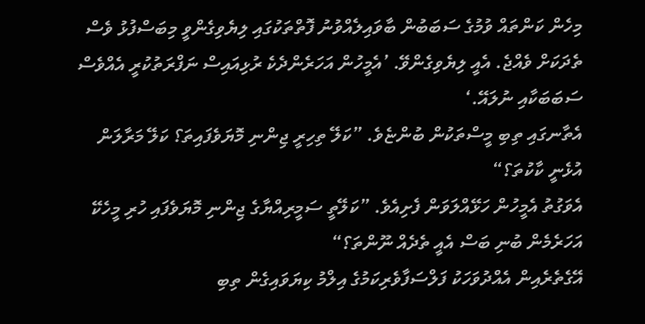މިހެން ކަންތައް ވުމުގެ ސަބަބުން ބާވައިލެއްވުނު ފޮތްތަކުގައި ލިޔެވިގެންވީ މިބަސްފުޅު ވެސް ތެދަކަށް ވެއްޖެ. އެއީ ލިޔެވިގެންވޭ. ’އެމީހުން އަހަރެންދެކެ ރުޅިއައިސް ނަފްރަތުކުރީ އެއްވެސް ސަބަބަކާއި ނުލައޭ.‘
އެތާނގައި ތިބި މީސްތަކުން ބުންޏެވެ. ”ކަލޭ ތިހިރީ ޖިންނި މޮޔަވެފައިތަ؟ ކަލޭ މަރާލަން އުޅެނީ ކާކުތަ؟“
އެވަގުތު އެމީހުން ހަޅޭއްލަވަން ފެށިއެވެ. ”ކަލޭތީ ސަމީރިއްޔާގެ ޖިންނި މޮޔަވެފައި ހުރި މީހެކޭ އަހަރެމެން ބުނި ބަސް އެއީ ތެދެއް ނޫންތަ؟“
އޭގެތެރެއިން އެއްދުވަހަކު ފަލްސަފާވެރިކަމުގެ އިލްމު ކިޔަވައިގެން ތިބި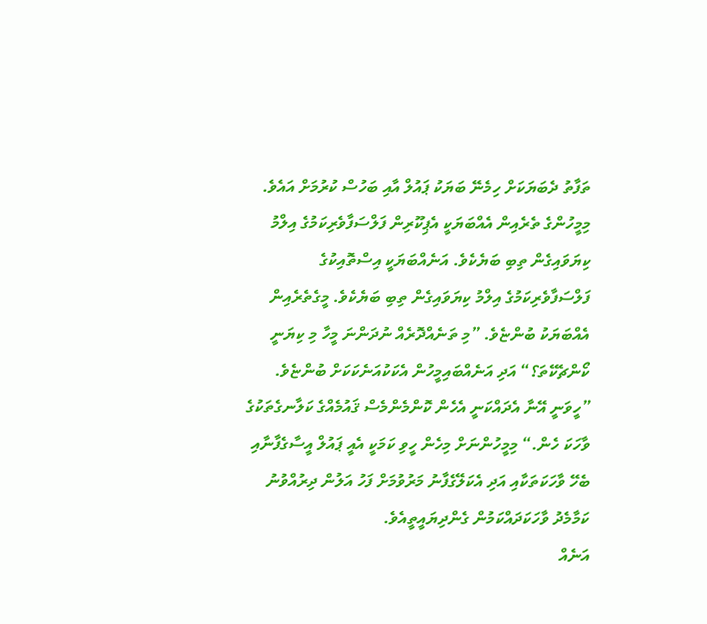ތަފާތު ދެބަޔަކަށް ހިމެނޭ ބަޔަކު ޕައުލް އާއި ބަހުސް ކުރުމަށް އައެވެ. މިމީހުންގެ ތެރެއިން އެއްބަޔަކީ އެޕިކޫރިން ފަލްސަފާވެރިކަމުގެ އިލްމު ކިޔަވައިގެން ތިބި ބަޔެކެވެ. އަނެއްބަޔަކީ އިސްތޮއިކުގެ ފަލްސަފާވެރިކަމުގެ އިލްމު ކިޔަވައިގެން ތިބި ބަޔެކެވެ. މީގެތެރެއިން އެއްބަޔަކު ބުންޏެވެ. ”މި ތަނެއްދޮރެއް ނުދަންނަ މީހާ މި ކިޔަނީ ކޯންޗެކޭތަ؟“ އަދި އަނެއްބައިމީހުން އެކަކުއަނެކަކަށް ބުންޏެވެ. ”ހީވަނީ އޭނާ އެދައްކަނީ އެހެން ކޮންމެންމެސް ޤައުމެއްގެ ކަލާނގެތަކުގެ ވާހަކަ ހެން.“ މިމީހުންނަށް މިހެން ހީވި ކަމަކީ އެއީ ޕައުލް އީސާގެފާނާއި ބެހޭ ވާހަކަތަކާއި އަދި އެކަލޭގެފާނު މަރުވުމަށް ފަހު އަލުން ދިރުއްވުނު ކަމާމެދު ވާހަކަދައްކަމުން ގެންދިޔައީތީއެވެ.
އަނެއް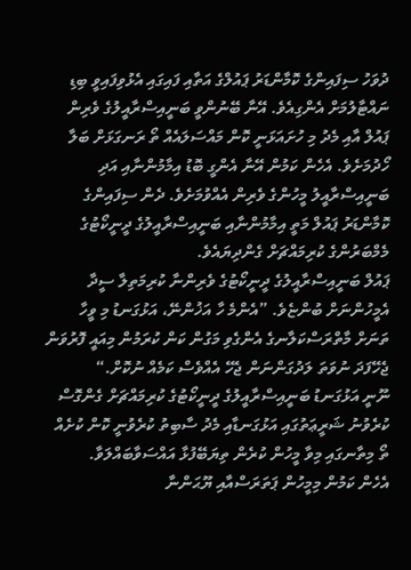ދުވަހު ސިފައިންގެ ކޮމާންޑަރު ޕައުލްގެ އަތާއި ފައިގައި އެޅުވިފައިވީ ބިޑި ނައްޓާލުމަށް އެންގިއެވެ. އޭނާ ބޭނުންވީ ބަނީއިސްރާއީލުގެ ވެރިން ޕައުލް އާއި މެދު މި ހުށައަޅަނީ ކޮން މައްސަލައެއް ތޯ ރަނގަޅަށް ބަލާ ހޯދުމަށެވެ. އެހެން ކަމުން އޭނާ އެންގީ ބޮޑު އިމާމުންނާއި އަދި ބަނީއިސްރާއީލު މީހުންގެ ވެރިން އެއްވުމަށެވެ. ދެން ސިފައިންގެ ކޮމާންޑަރު ޕައުލް މަތީ އިމާމުންނާއި ބަނީއިސްރާއީލުގެ ދީނީކޯޓުގެ މެމްބަރުންގެ ކުރިމައްޗަށް ގެންދިޔައެވެ.
ޕައުލް ބަނީއިސްރާއީލުގެ ދީނީކޯޓުގެ ވެރިންނާ ކުރިމަތިލާ ސީދާ އެމީހުންނަށް ބުންޏެވެ. ”އެންމެ ހާ އަޚުންނޭ، އަޅުގަނޑު މި ވީހާ ތަނަށް މާތްރަސްކަލާނގެ އެންގެވި މަގުން ކަން ކުރަމުން މިއައީ ފޮރުވަން ޖެހޭފަދަ ނުވަތަ ލަދުގަންނަން ޖެހޭ އެއްވެސް ކަމެއް ނުކޮށް.“
ނޫނީ އަޅުގަނޑު ބަނީއިސްރާއީލުގެ ދީނީކޯޓުގެ ކުރިމައްޗަށް ގެންގޮސް ކުރެވުނު ޝަރީޢަތުގައި އަޅުގަނޑާއި މެދު ސާބިތު ކުރެވުނީ ކޮން ކުށެއް ތޯ މިތާނގައި މިވާ މީހުން ކުރެން ތިޔަބޭފުޅާ އައްސަވާބައްލަވާ.
އެހެން ކަމުން މިމީހުން ޕަތަރަސްއާއި ޔޫޙަންނާ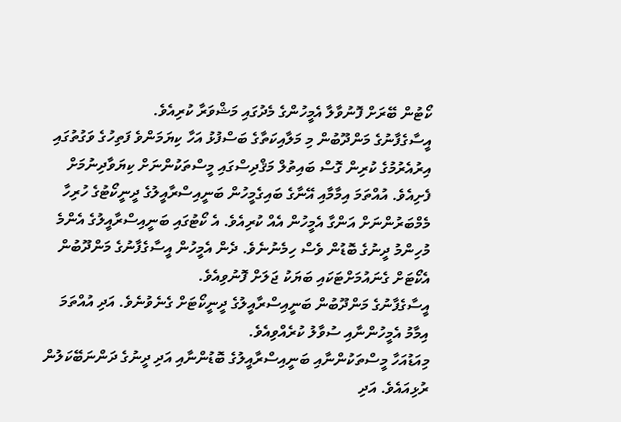ކޯޓުން ބޭރަށް ފޮނުވާލާ އެމީހުންގެ މެދުގައި މަޝްވަރާ ކުރިއެވެ.
އީސާގެފާނުގެ މަންދޫބުން މި މަލާއިކަތާގެ ބަސްފުޅު އަހާ ކިޔަމަންވެ ފަތިހުގެ ވަގުތުގައި އިރުއެރުމުގެ ކުރިން ގޮސް ބައިތުލް މަޤްދިސްގައި މީސްތަކުންނަށް ކިޔަވާދިނުމަށް ފެށިއެވެ. އުއްތަމަ އިމާމާއި އޭނާގެ ބައިގެމީހުން ބަނީއިސްރާއީލުގެ ދީނީކޯޓުގެ ހުރިހާ މެމްބަރުންނަށް އަންގާ އެމީހުން އެއް ކުރިއެވެ. އެ ކޯޓުގައި ބަނީއިސްރާއީލުގެ އެންމެ މުހިންމު ދީނުގެ ބޮޑުން ވެސް ހިމެނުނެވެ. ދެން އެމީހުން އީސާގެފާނުގެ މަންދޫބުން އެކޯޓަށް ގެނައުމަށްޓަކައި ބަޔަކު ޖަލަށް ފޮނުވިއެވެ.
އީސާގެފާނުގެ މަންދޫބުން ބަނީއިސްރާއީލުގެ ދީނީކޯޓަށް ގެނެވުނެވެ. އަދި އުއްތަމަ އިމާމު އެމީހުންނާއި ސުވާލު ކުރެއްވިއެވެ.
މިއަޑުއަހާ މީސްތަކުންނާއި ބަނީއިސްރާއީލުގެ ބޮޑުންނާއި އަދި ދީނުގެ ދަންނަބޭކަލުން ރުޅިއައެވެ. އަދި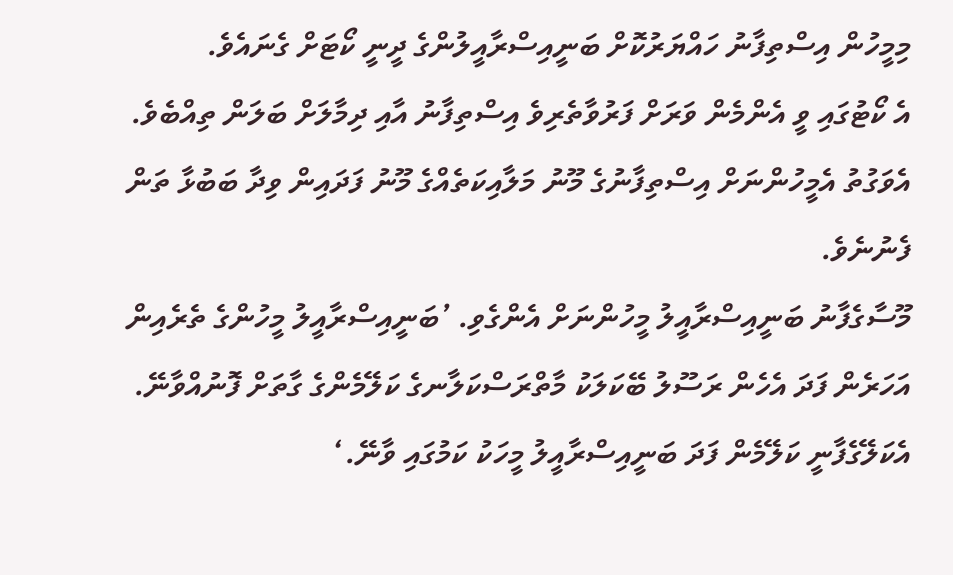މިމީހުން އިސްތިފާނު ހައްޔަރުކޮށް ބަނީއިސްރާއީލުންގެ ދީނީ ކޯޓަށް ގެނައެވެ.
އެ ކޯޓުގައި ވީ އެންމެން ވަރަށް ފަރުވާތެރިވެ އިސްތިފާނު އާއި ދިމާލަށް ބަލަން ތިއްބެވެ. އެވަގުތު އެމީހުންނަށް އިސްތިފާނުގެ މޫނު މަލާއިކަތެއްގެ މޫނު ފަދައިން ވިދާ ބަބުޅާ ތަން ފެނުނެވެ.
މޫސާގެފާނު ބަނީއިސްރާއީލު މީހުންނަށް އެންގެވި. ’ބަނީއިސްރާއީލު މީހުންގެ ތެރެއިން އަހަރެން ފަދަ އެހެން ރަސޫލު ބޭކަލަކު މާތްރަސްކަލާނގެ ކަލޭމެންގެ ގާތަށް ފޮނުއްވާނޭ. އެކަލޭގެފާނީ ކަލޭމެން ފަދަ ބަނީއިސްރާއީލު މީހަކު ކަމުގައި ވާނޭ.‘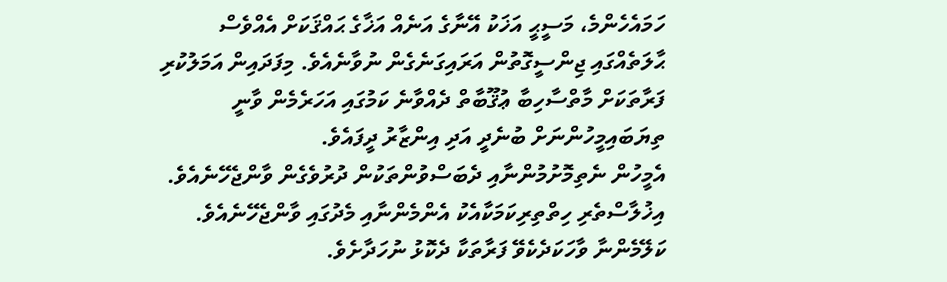ހަމައެހެންމެ، މަސީޙީ އަޚަކު އޭނާގެ އަނެއް އަޚާގެ ޙައްޤަކަށް އެއްވެސް ޙާލަތެއްގައި ޖިންސީގޮތުން އަރައިގަނެގެން ނުވާނެއެވެ. މިފަދައިން އަމަލުކުރި ފަރާތަކަށް މާތްސާހިބާ ޢުޤޫބާތް ދެއްވާނެ ކަމުގައި އަހަރެމެން ވާނީ ތިޔަބައިމީހުންނަށް ބުނެދީ އަދި އިންޒާރު ދީފައެވެ.
އެމީހުން ނެތިމޮށުމުންނާއި ދެބަސްވުންތަކުން ދުރުވެގެން ވާންޖެހޭނެއެވެ. އިޚުލާސްތެރި ހިތްތިރިކަމަކާއެކު އެންމެންނާއި މެދުގައި ވާންޖެހޭނެއެވެ.
ކަލޭމެންނާ ވާހަކަދެކެވޭ ފަރާތަކާ ދެކޮޅު ނުހަދާށެވެ.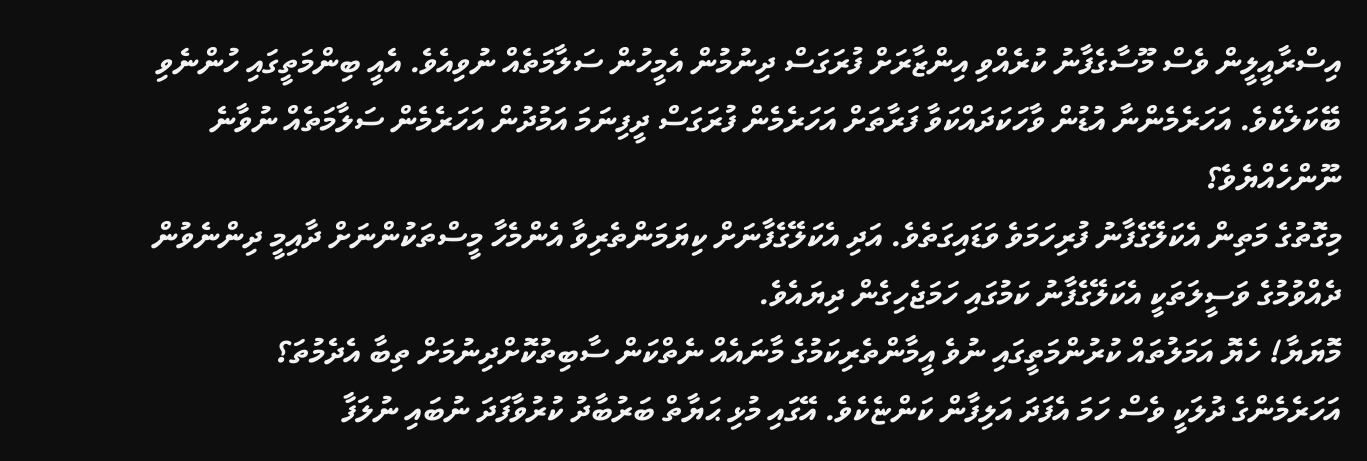އިސްރާއީލީން ވެސް މޫސާގެފާނު ކުރެއްވި އިންޒާރަށް ފުރަގަސް ދިނުމުން އެމީހުން ސަލާމަތެއް ނުވިއެވެ. އެއީ ބިންމަތީގައި ހުންނެވި ބޭކަލެކެވެ. އަހަރެމެންނާ އުޑުން ވާހަކަދައްކަވާ ފަރާތަށް އަހަރެމެން ފުރަގަސް ދީފިނަމަ އަމުދުން އަހަރެމެން ސަލާމަތެއް ނުވާނެ ނޫންހެއްޔެވެ؟
މިގޮތުގެ މަތިން އެކަލޭގެފާނު ފުރިހަމަވެ ވަޑައިގަތެވެ. އަދި އެކަލޭގެފާނަށް ކިޔަމަންތެރިވާ އެންމެހާ މީސްތަކުންނަށް ދާއިމީ ދިންނެވުން ދެއްވުމުގެ ވަސީލަތަކީ އެކަލޭގެފާނު ކަމުގައި ހަމަޖެހިގެން ދިޔައެވެ.
މޮޔަޔާ! ހެޔޮ އަމަލުތައް ކުރުންމަތީގައި ނުވެ އީމާންތެރިކަމުގެ މާނައެއް ނެތްކަން ސާބިތުކޮށްދިނުމަށް ތިބާ އެދެމުތަ؟
އަހަރެމެންގެ ދުލަކީ ވެސް ހަމަ އެފަދަ އަލިފާން ކަންޏެކެވެ. އޭގައި މުޅި ޙަޔާތް ބަރުބާދު ކުރުވާފަދަ ނުބައި ނުލަފާ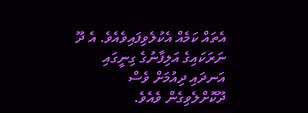އެތައް ކަމެއް އެކުލެވިފައިވެއެވެ. އެ ދޫ ނަރަކައިގެ އަލިފާނުގެ ގިނީގައި އަނދައި ދިއުމަށް ވެސް ދޫކޮށްލެވިގެން ވެއެވެ.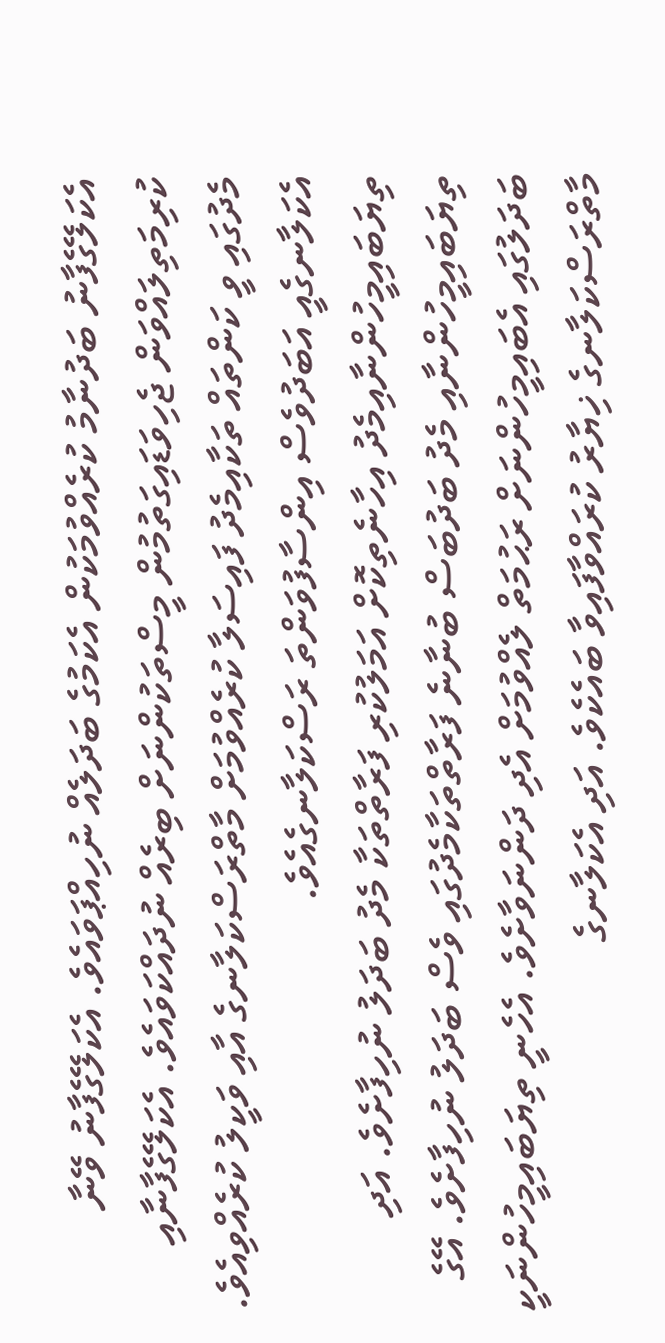އެކަލޭގެފާނު ބަދުނާމު ކުރެއްވުމަކުން އެކަމުގެ ބަދަލެއް ނުހިއްޕަވައެވެ. އެކަލޭގެފާނު ވޭނާ ކުރިމަތިލައްވަން ޖެހިވަޑައިގަތުމުން މީސްތަކުންނަށް ބިރެއް ނުދައްކަވައެވެ. އެކަލޭގެފާނާއި މެދުގައި ވީ ކަންތައް ތަކާއިމެދު ފައިސަލާ ކުރެއްވުމަށް މާތްރަސްކަލާނގެ އާއި ވަކީލު ކުރެއްވިއެވެ. އެކަލާނގެއީ އަބަދުވެސް އިންސާފުވަންތަ ރަސްކަލާނގެއެވެ.
ތިޔަބައިމީހުންނާއިމެދު އިހާނެތިކޮށް އަމަލުކުރި ފަރާތްތަކާ މެދު ބަދަލު ނުހިފާށެވެ. އަދި ތިޔަބައިމީހުންނާއި މެދު ބަދުބަސް ބުނާނެ ފަރާތްތަކާމެދުގައި ވެސް ބަދަލު ނުހިފާށެވެ. އޭގެ ބަދަލުގައި އެބައިމީހުންނަށް ރަޙުމަތް ލެއްވުމަށް އެދި ދަންނަވާށެވެ. އެހެނީ ތިޔަބައިމީހުންނަކީ މާތްރަސްކަލާނގެ ޚިޔާރު ކުރައްވާފައިވާ ބައެކެވެ. އަދި އެކަލާނގެ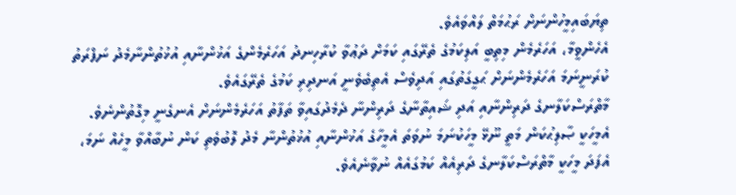ތިޔަބައިމީހުންނަށް ރަޙުމަތް ލައްވައެވެ.
އެހެންވީމާ، އަހަރެމެން މިތިބީ އަލިކަމުގެ ތެރޭގައި ކަމަށް ދަޢުވާ ކުރާހިނދު އަހަރެމެންގެ އަޚުންނާއި އުޚުތުންނާމެދު ނަފްރަތު ކުރަނީނަމަ އަހަރެމެންނަށް ޙަގީގަތުގައި އަދިވެސް އެތިބެވެނީ އަނދިރި ކަމުގެ ތެރޭގައެވެ.
މާތްރަސްކަލާނގެ ދަރިންނާއި އަދި ޝައިތާނާގެ ދަރިންނާ ދެމެދުގައިވާ ތަފާތު އަހަރެމެންނަށް އެނގެނީ މިގޮތުންނެވެ. އެމީހަކީ ޞާލިޙުކަން މަތީ ނޫޅޭ މީހަކުނަމަ ނުވަތަ އެމީހާގެ އަޚުންނާއި އުޚުތުންނާ މެދު ލޮބުވެތި ކަން ނުބާއްވާ މީހެއް ނަމަ، އެފަދަ މީހަކީ މާތްރަސްކަލާނގެ ދަރިއެއް ކަމުގައެއް ނުވާނެއެވެ.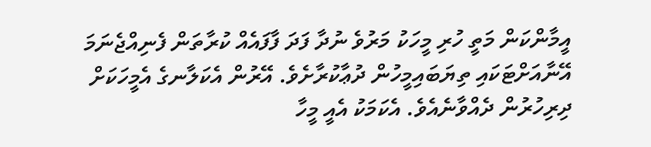އީމާންކަން މަތީ ހުރި މީހަކު މަރުވެ ނުދާ ފަދަ ފާފައެއް ކުރާތަން ފެނިއްޖެނަމަ އޭނާއަށްޓަކައި ތިޔަބައިމީހުން ދުޢާކުރާށެވެ. އޭރުން އެކަލާނގެ އެމީހަކަށް ދިރިހުރުން ދެއްވާނެއެވެ. އެކަމަކު އެއީ މީހާ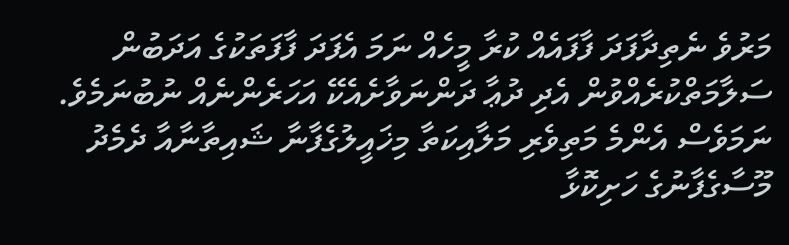މަރުވެ ނެތިދާފަދަ ފާފައެއް ކުރާ މީހެއް ނަމަ އެފަދަ ފާފަތަކުގެ އަދަބުން ސަލާމަތްކުރެއްވުން އެދި ދުޢާ ދަންނަވާށެއެކޭ އަހަރެންނެއް ނުބުނަމެވެ.
ނަމަވެސް އެންމެ މަތިވެރި މަލާއިކަތާ މިޚައީލުގެފާނާ ޝައިތާނާއާ ދެމެދު މޫސާގެފާނުގެ ހަށިކޮޅާ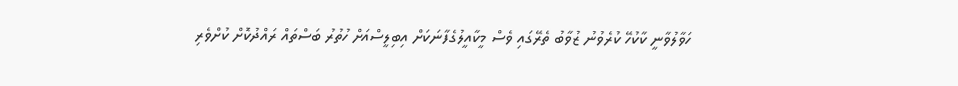ހަވާލުވާނީ ކާކުހޭ ކުރެވުނު ޒުވާބު ތެރޭގައި ވެސް މީކާއީލުގެފާނަކަށް އިބިލީސްއަށް ހުތުރު ބަސްތައް ރައްދުކޮށް ކުށްވެރި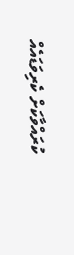ކުރައްވާކަށް ކެރިވަޑައެއް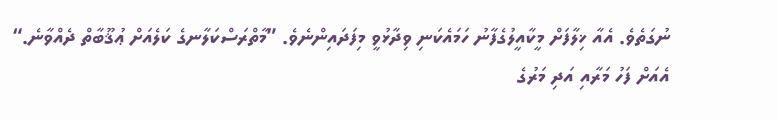ނުގަތެވެ. އެއާ ޚިލާފަށް މީކާއީލުގެފާނު ހަމައެކަނި ވިދާޅުވީ މިފަދައިންނެވެ. ”މާތްރަސްކަލާނގެ ކަލެއަށް ޢުޤޫބާތް ދެއްވާނެ.“
އެއަށް ފަހު މަރާއި އަދި މަރުގެ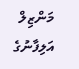މަންޒިލް އަލިފާނުގެ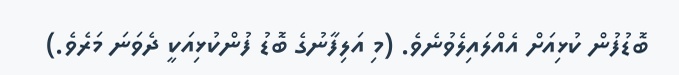ބޮޑުފުން ކުޅިއަށް އެއްލައިލެވުނެވެ. (މި އަލިފާނުގެ ބޮޑު ފުންކުޅިއަކީ ދެވަނަ މަރެވެ.)